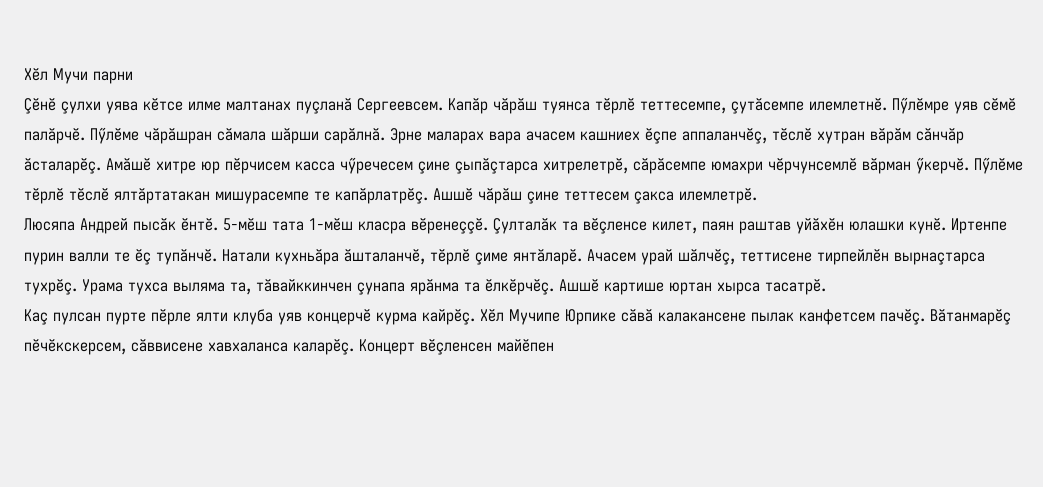Хӗл Мучи парни
Çӗнӗ çулхи уява кӗтсе илме малтанах пуçланă Сергеевсем. Капăр чăрăш туянса тӗрлӗ теттесемпе, çутăсемпе илемлетнӗ. Пӳлӗмре уяв сӗмӗ палăрчӗ. Пӳлӗме чăрăшран сăмала шăрши сарăлнă. Эрне маларах вара ачасем кашниех ӗçпе аппаланчӗç, тӗслӗ хутран вăрăм сăнчăр ăсталарӗç. Амăшӗ хитре юр пӗрчисем касса чӳречесем çине çыпăçтарса хитрелетрӗ, сăрăсемпе юмахри чӗрчунсемлӗ вăрман ӳкерчӗ. Пӳлӗме тӗрлӗ тӗслӗ ялтăртатакан мишурасемпе те капăрлатрӗç. Ашшӗ чăрăш çине теттесем çакса илемлетрӗ.
Люсяпа Андрей пысăк ӗнтӗ. 5-мӗш тата 1-мӗш класра вӗренеççӗ. Çулталăк та вӗçленсе килет, паян раштав уйăхӗн юлашки кунӗ. Иртенпе пурин валли те ӗç тупăнчӗ. Натали кухньăра ăшталанчӗ, тӗрлӗ çиме янтăларӗ. Ачасем урай шăлчӗç, теттисене тирпейлӗн вырнаçтарса тухрӗç. Урама тухса выляма та, тăвайккинчен çунапа ярăнма та ӗлкӗрчӗç. Ашшӗ картише юртан хырса тасатрӗ.
Каç пулсан пурте пӗрле ялти клуба уяв концерчӗ курма кайрӗç. Хӗл Мучипе Юрпике сăвă калакансене пылак канфетсем пачӗç. Вăтанмарӗç пӗчӗкскерсем, сăввисене хавхаланса каларӗç. Концерт вӗçленсен майӗпен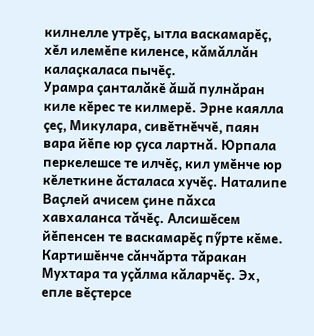килнелле утрӗç, ытла васкамарӗç, хӗл илемӗпе киленсе, кăмăллăн калаçкаласа пычӗç.
Урамра çанталăкӗ ăшă пулнăран киле кӗрес те килмерӗ. Эрне каялла çеç, Микулара, сивӗтнӗччӗ, паян вара йӗпе юр çуса лартнă. Юрпала перкелешсе те илчӗç, кил умӗнче юр кӗлеткине ăсталаса хучӗç. Наталипе Ваçлей ачисем çине пăхса хавхаланса тăчӗç. Алсишӗсем йӗпенсен те васкамарӗç пӳрте кӗме. Картишӗнче сăнчăрта тăракан Мухтара та уçăлма кăларчӗç. Эх, епле вӗçтерсе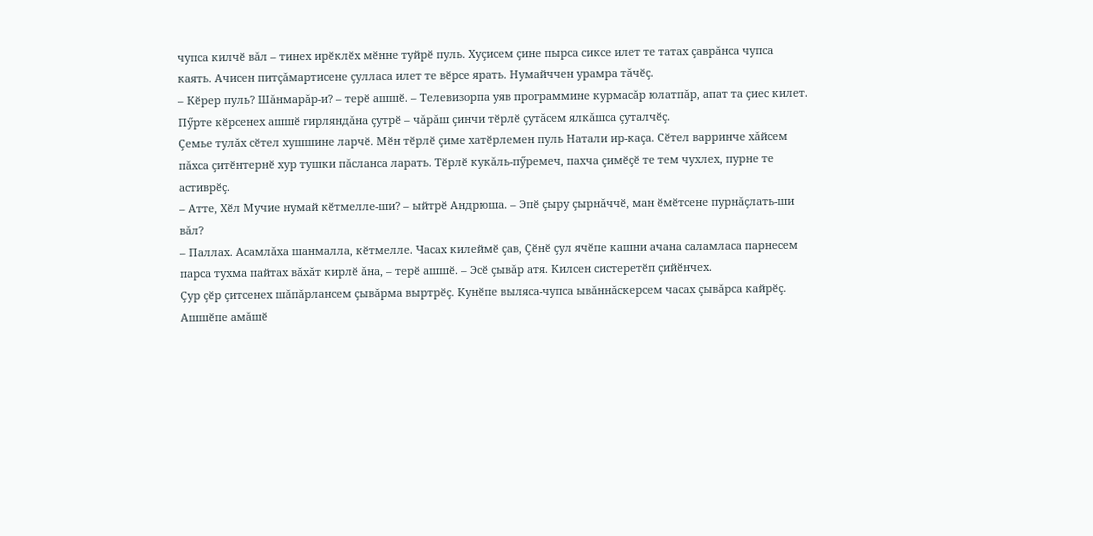чупса килчӗ вăл – тинех ирӗклӗх мӗнне туйрӗ пуль. Хуçисем çине пырса сиксе илет те татах çаврăнса чупса каять. Ачисен питçăмартисене çулласа илет те вӗрсе ярать. Нумайччен урамра тăчӗç.
– Кӗрер пуль? Шăнмарăр-и? – терӗ ашшӗ. – Телевизорпа уяв программине курмасăр юлатпăр, апат та çиес килет.
Пӳрте кӗрсенех ашшӗ гирляндăна çутрӗ – чăрăш çинчи тӗрлӗ çутăсем ялкăшса çуталчӗç.
Çемье тулăх сӗтел хушшине ларчӗ. Мӗн тӗрлӗ çиме хатӗрлемен пуль Натали ир-каçа. Сӗтел варринче хăйсем пăхса çитӗнтернӗ хур тушки пăсланса ларать. Тӗрлӗ кукăль-пӳремеч, пахча çимӗçӗ те тем чухлех, пурне те астиврӗç.
– Атте, Хӗл Мучие нумай кӗтмелле-ши? – ыйтрӗ Андрюша. – Эпӗ çыру çырнăччӗ, ман ӗмӗтсене пурнăçлать-ши вăл?
– Паллах. Асамлăха шанмалла, кӗтмелле. Часах килеймӗ çав, Çӗнӗ çул ячӗпе кашни ачана саламласа парнесем парса тухма пайтах вăхăт кирлӗ ăна, – терӗ ашшӗ. – Эсӗ çывăр атя. Килсен систеретӗп çийӗнчех.
Çур çӗр çитсенех шăпăрлансем çывăрма выртрӗç. Кунӗпе выляса-чупса ывăннăскерсем часах çывăрса кайрӗç.
Ашшӗпе амăшӗ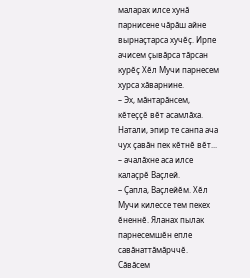маларах илсе хунă парнисене чăрăш айне вырнаçтарса хучӗç. Ирпе ачисем çывăрса тăрсан курӗç Хӗл Мучи парнесем хурса хăварнине.
– Эх, мăнтарăнсем, кӗтеççӗ вӗт асамлăха. Натали, эпир те санпа ача чух çавăн пек кӗтнӗ вӗт... – ачалăхне аса илсе калаçрӗ Ваçлей.
– Çапла, Ваçлейӗм. Хӗл Мучи килессе тем пекех ӗненнӗ. Яланах пылак парнесемшӗн епле савăнаттăмăрччӗ. Сăвăсем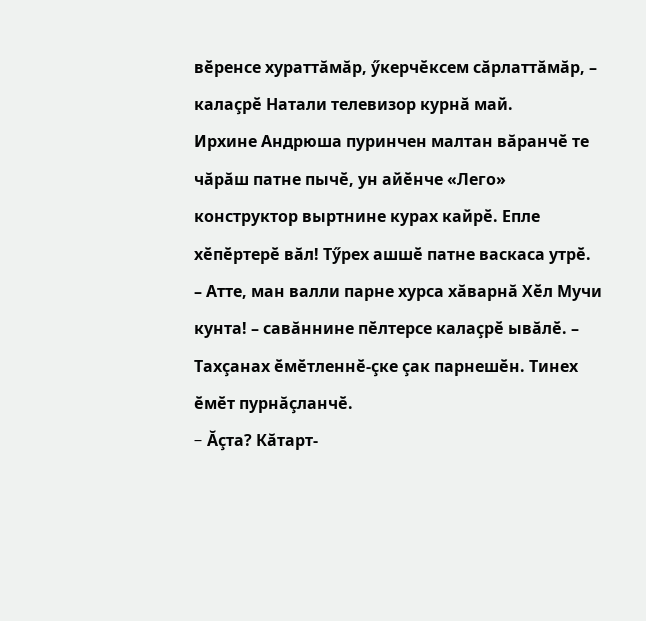вӗренсе хураттăмăр, ӳкерчӗксем сăрлаттăмăр, – калаçрӗ Натали телевизор курнă май.
Ирхине Андрюша пуринчен малтан вăранчӗ те чăрăш патне пычӗ, ун айӗнче «Лего» конструктор выртнине курах кайрӗ. Епле хӗпӗртерӗ вăл! Тӳрех ашшӗ патне васкаса утрӗ.
– Атте, ман валли парне хурса хăварнă Хӗл Мучи кунта! – савăннине пӗлтерсе калаçрӗ ывăлӗ. – Тахçанах ӗмӗтленнӗ-çке çак парнешӗн. Тинех ӗмӗт пурнăçланчӗ.
– Ăçта? Кăтарт-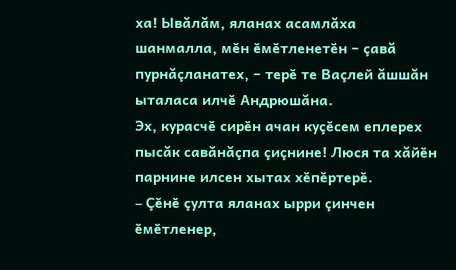ха! Ывăлăм, яланах асамлăха шанмалла, мӗн ӗмӗтленетӗн – çавă пурнăçланатех, – терӗ те Ваçлей ăшшăн ыталаса илчӗ Андрюшăна.
Эх, курасчӗ сирӗн ачан куçӗсем еплерех пысăк савăнăçпа çиçнине! Люся та хăйӗн парнине илсен хытах хӗпӗртерӗ.
– Çӗнӗ çулта яланах ырри çинчен ӗмӗтленер,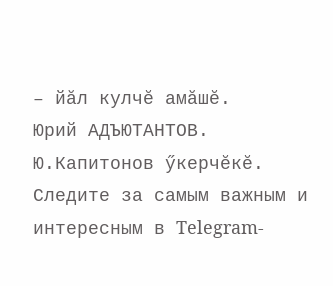– йăл кулчӗ амăшӗ.
Юрий АДЪЮТАНТОВ.
Ю.Капитонов ӳкерчӗкӗ.
Следите за самым важным и интересным в Telegram-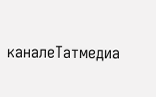каналеТатмедиа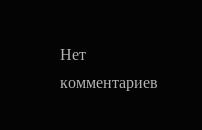Нет комментариев